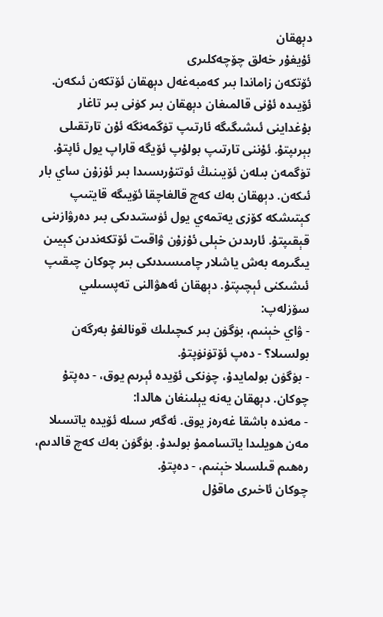دېھقان
ئۇيغۇر خەلق چۆچەكلىرى
ئۆتكەن زاماندا بىر كەمبەغەل دېھقان ئۆتكەن ئىكەن. ئۆيىدە ئۇنى قالمىغان دېھقان بىر كۈنى بىر تاغار بۇغداينى ئىشىگىگە ئارتىپ تۈگمەنگە ئۇن تارتقىلى بېرىپتۇ. ئۇننى تارتىپ بولۇپ ئۆيگە قاراپ يول ئاپتۇ. تۈگمەن بىلەن ئۆيىنىڭ ئوتتۇرىسىدا بىر ئۇزۇن ساي بار ئىكەن. دېھقان بەك كەچ قالغاچقا ئۆيىگە قايتىپ كېتىشكە كۆزى يەتمەي يول ئۈستىدىكى بىر دەرۋازىنى قېقىپتۇ. ئارىدىن خېلى ئۇزۇن ۋاقىت ئۆتكەندىن كېيىن يىگىرمە بەش ياشلار چامىسىدىكى بىر چوكان چىقىپ ئىشىكنى ئېچىپتۇ. دېھقان ئەھۋالنى تەپسىلىي سۆزلەپ:
- ۋاي خېنىم، بۈگۈن بىر كىچىلىك قونالغۇ بەرگەن بولسىلا؟ - دەپ ئۆتۈنۈپتۇ.
- بۈگۈن بولمايدۇ، چۈنكى ئۆيدە ئېرىم يوق، - دەپتۇ چوكان. دېھقان يەنە يېلىنغان ھالدا:
- مەندە باشقا غەرەز يوق. ئەگەر سىلە ئۆيدە ياتسىلا مەن ھويلىدا ياتساممۇ بولىدۇ. بۈگۈن بەك كەچ قالدىم، رەھىم قىلسىلا خېنىم، - دەپتۇ.
چوكان ئاخىرى ماقۇل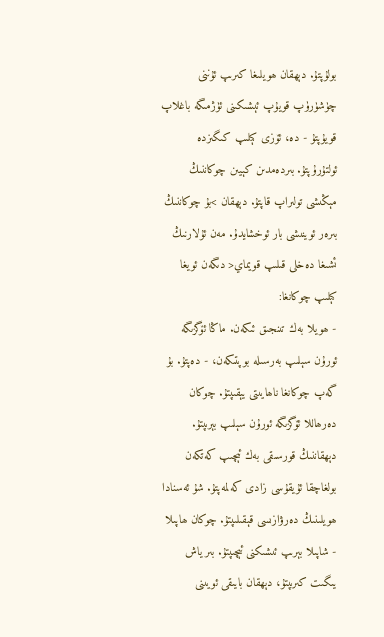بولۇپتۇ. دېھقان ھويلىغا كىرىپ ئۇننى چۈشۈرۈپ قويۇپ ئېشىكىنى ئۈژمىگە باغلاپ قويۇپتۇ - دە، ئۆزى كېلىپ كىگىزدە ئولتۇرۇپتۇ. بىردەمدىن كېيىن چوكاننىڭ مېڭىشى تولىراپ قاپتۇ. دېھقان >بۇ چوكاننىڭ بىرەر ئوينىشى بار ئوخشايدۇ. مەن ئۇلارنىڭ ئشىغا دەخلى قىلىپ قويماي< دىگەن ئويغا كېلىپ چوكانغا:
- ھويلا بەك تىنجىق ئىكەن. ماڭا ئۆگزىگە ئورۇن سېلىپ بەرسىلە بوپتىكەن، - دەپتۇ. بۇ گەپ چوكانغا ناھايىتى يېقىپتۇ. چوكان دەرھاللا ئۆگزىگە ئورۇن سېلىپ بېرىپتۇ. دېھقاننىڭ قورسىقى بەك ئېچىپ كەتكەن بولغاچقا ئۇيقۇسى زادى كەلمەپتۇ. شۇ ئەسنادا ھويلىنىڭ دەرۋازىسى قېقىلىپتۇ. چوكان ھاپىلا - شاپىلا بېرىپ ئىشىكنى ئېچىپتۇ. بىر ياش يىگىت كىرىپتۇ، دېھقان بايىقى ئويىنى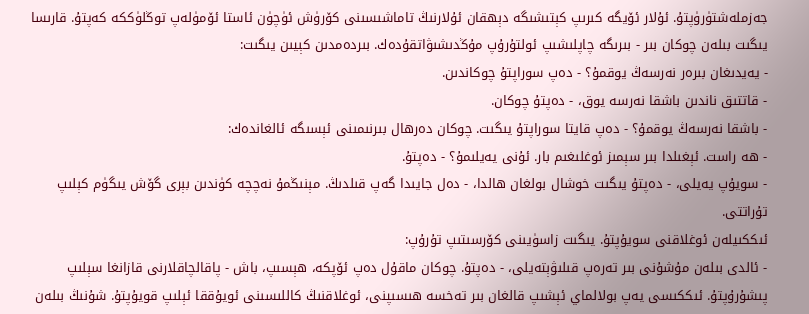جەزملەشتۈرۈپتۇ. ئۇلار ئۆيگە كىرىپ كېتىشىگە دېھقان ئۇلارنىڭ تاماشىسىنى كۆرۈش ئۈچۈن ئاستا ئۆمۈلەپ توڭلۈككە كەپتۇ. قارىسا يىگىت بىلەن چوكان بىر - بىرىگە چاپلىشىپ ئولتۇرۇپ مۇڭدىشىۋاتقۇدەك. بىردەمدىن كېيىن يىگىت:
- يەيدىغان بىرەر نەرسەڭ يوقمۇ؟ - دەپ سوراپتۇ چوكاندىن.
- قاتتىق ناندىن باشقا نەرسە يوق، - دەپتۇ چوكان.
- باشقا نەرسەڭ يوقمۇ؟ - دەپ قايتا سوراپتۇ يىگىت. چوكان دەرھال بىرنىمىنى ئېسىگە ئالغاندەك:
- ھە راست. ئېغىلدا بىر سېمىز ئوغلىغىم بار. ئۇنى يەيلىمۇ؟ - دەپتۇ.
- سويۇپ يەيلى، - دەپتۇ يىگىت خوشال بولغان ھالدا، - دەل جايىدا گەپ قىلدىڭ. مېنىڭمۇ نەچچە كۈندىن بېرى گۆش يىگۈم كېلىپ تۇراتتى.
ئىككىيلەن ئوغلاقنى سويۇپتۇ. يىگىت زاسۈيىنى كۆرسىتىپ تۇرۇپ:
- ئالدى بىلەن مۇشۇنى بىر تەرەپ قىلىۋېتەيلى، - دەپتۇ. چوكان ماقۇل دەپ ئۆپكە، ھېسىپ، باش - پاقالچاقلارنى قازانغا سېلىپ پىشۇرۇپتۇ. ئىككىسى يەپ بولالماي ئېشىپ قالغان بىر تەخسە ھىسىپنى، ئوغلاقنىڭ كاللىسىنى ئويۇققا ئېلىپ قويۇپتۇ. شۇنىڭ بىلەن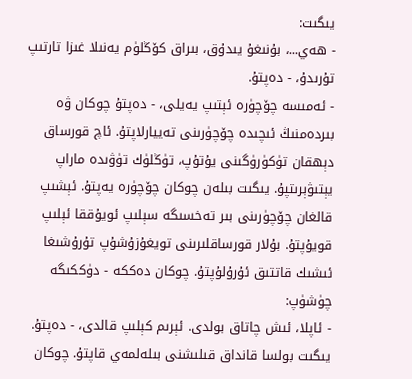يىگىت:
- ھەي...، بۇنىغۇ يىدۇق، بىراق كۆڭلۈم يەنىلا غىزا تارتىپ تۇرىدۇ، - دەپتۇ.
- ئەمىسە چۆچۈرە ئېتىپ يەيلى، - دەپتۇ چوكان ۋە بىردەمنىڭ ئىچىدە چۆچۈرىنى تەييارلاپتۇ. ئاچ قورساق دېھقان تۈكۈرۈگىنى يۇتۇپ، تۈڭلۈك تۈۋىدە ماراپ يېتىۋېرىتپۇ. يىگىت بىلەن چوكان چۆچۈرە يەپتۇ. ئېشىپ قالغان چۆچۈرىنى بىر تەخسىگە سېلىپ ئويۇققا ئېلىپ قويۇپتۇ. بۇلار قورساقلىرىنى تويغۇزۇشۇپ تۇرۇشىغا ئىشىك قاتتىق ئۇرۇلۇپتۇ. چوكان دەككە - دۈككىگە چۈشۈپ:
- ئاپلا، ئىش چاتاق بولدى. ئېرىم كېلىپ قالدى، - دەپتۇ. يىگىت بولسا قانداق قىلىشنى بىلەلمەي قاپتۇ. چوكان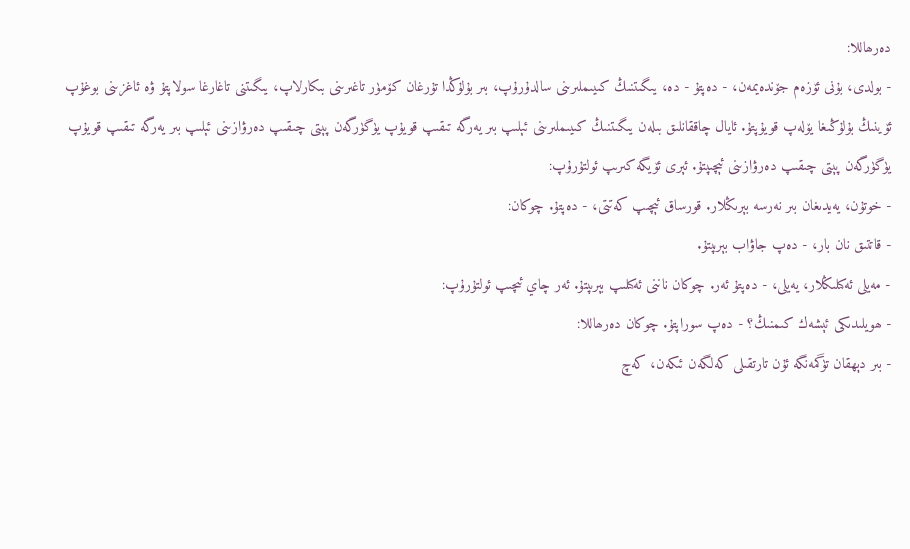دەرھاللا:
- بولدى، بۇنى ئۆزەم جۆندەيمەن، - دەپتۇ - دە، يىگىتنىڭ كىيىملىرىنى سالدۇرۇپ، بىر بۇلۇڭدا تۇرغان كۆمۈر تاغىرىنى بىكارلاپ، يىگىتنى تاغارغا سولاپتۇ ۋە ئاغزىنى بوغۇپ ئۆينىڭ بۇلۇڭىغا يۆلەپ قويۇپتۇ. ئايال چاققانلىق بىلەن يىگىتنىڭ كىيىملىرىنى ئېلىپ بىر يەرگە تىقىپ قويۇپ يۈگۈرگەن پېتى چىقىپ دەرۋازىنى ئېلىپ بىر يەرگە تىقىپ قويۇپ يۈگۈرگەن پېتى چىقىپ دەرۋازىنى ئېچىپتۇ. ئېرى ئۆيگە كىرىپ ئولتۇرۇپ:
- خوتۇن، يەيدىغان بىر نەرسە بېرىڭلار. قورساق ئېچىپ كەتتى، - دەپتۇ. چوكان:
- قاتتىق نان بار، - دەپ جاۋاب بېرىپتۇ.
- مەيلى ئەكىلىڭلار، يەيلى، - دەپتۇ ئەر. چوكان ناننى ئەكىلىپ بېرىپتۇ. ئەر چاي ئىچىپ ئولتۇرۇپ:
- ھويلىدىكى ئېشەك كىمنىڭ؟ - دەپ سوراپتۇ. چوكان دەرھاللا:
- بىر دېھقان تۈگمەنگە ئۇن تارتقىلى كەلگەن ئىكەن، كەچ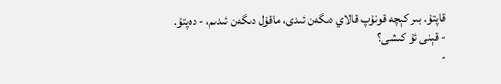قاپتۇ. بىر كېچە قونۇپ قالاي دىگەن ئىدى، ماقۇل دىگەن ئىدىم، - دەپتۇ.
- قېنى ئۇ كىشى؟
-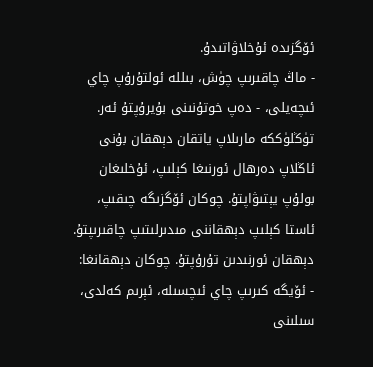ئۆگزىدە ئۇخلاۋاتىدۇ.
- ماڭ چاقىرىپ چۈش، بىللە ئولتۇرۇپ چاي ئىچەيلى، - دەپ خوتۇنىنى بۇيرۇپتۇ ئەر. تۈڭلۈككە مارىلاپ ياتقان دېھقان بۇنى ئاڭلاپ دەرھال ئورنىغا كېلىپ، ئۇخلىغان بولۇپ يېتىۋاپتۇ. چوكان ئۆگزىگە چىقىپ، ئاستا كېلىپ دېھقاننى مىدىرلىتىپ چاقىرىپتۇ. دېھقان ئورنىدىن تۇرۇپتۇ. چوكان دېھقانغا:
- ئۆيگە كىرىپ چاي ئىچسىلە، ئېرىم كەلدى، سىلىنى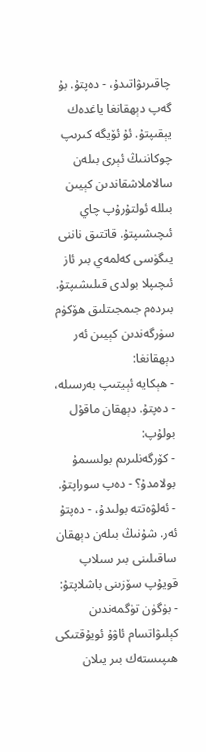چاقىرىۋاتىدۇ، - دەپتۇ. بۇ گەپ دېھقانغا ياغدەك يېقىپتۇ. ئۇ ئۆيگە كىرىپ چوكاننىڭ ئېرى بىلەن سالاملاشقاندىن كېيىن بىللە ئولتۇرۇپ چاي ئىچىشىپتۇ. قاتتىق ناننى يىگۈسى كەلمەي بىر ئاز ئىچىپلا بولدى قىلىشىپتۇ. بىردەم جىمجىتلىق ھۆكۈم سۈرگەندىن كېيىن ئەر دېھقانغا:
- ھېكايە ئېيتىپ بەرسىلە، - دەپتۇ. دېھقان ماقۇل بولۇپ:
- كۆرگەنلىرىم بولسىمۇ بولامدۇ؟ - دەپ سوراپتۇ.
- ئەلۋەتتە بولىدۇ، - دەپتۇ ئەر. شۇنىڭ بىلەن دېھقان ساقىلىنى بىر سىلاپ قويۇپ سۆزىنى باشلاپتۇ:
- بۈگۈن تۈگمەندىن كېلىۋاتسام ئاۋۇ ئويۇقتىكى ھىپىستەك بىر يىلان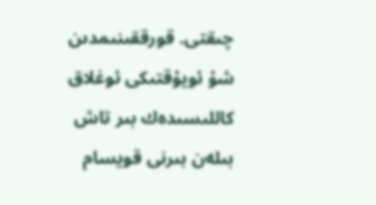چىقتى. قورققىنىمدىن شۇ ئويۇقتىكى ئوغلاق كاللىسىدەك بىر تاش بىلەن بىرنى قويسام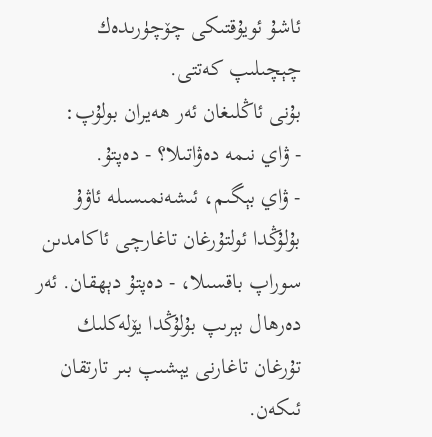ئاشۇ ئويۇقتىكى چۆچۈرىدەك چېچىلىپ كەتتى.
بۇنى ئاڭلىغان ئەر ھەيران بولۇپ:
- ۋاي نىمە دەۋاتىلا؟ - دەپتۇ.
- ۋاي بېگىم، ئىشەنمىسىلە ئاۋۇ بۇلۇڭدا ئولتۇرغان تاغارچى ئاكامدىن سوراپ باقسىلا، - دەپتۇ دېھقان. ئەر دەرھال بېرىپ بۇلۇڭدا يۆلەكلىك تۇرغان تاغارنى يېشىپ بىر تارتقان ئىكەن.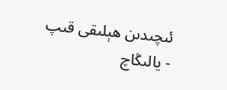ئىچىدىن ھېلىقى قىپ - يالىڭاچ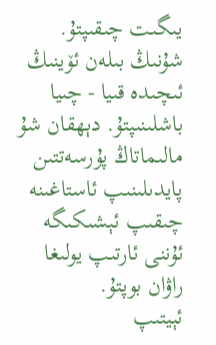يىگىت چىقىپتۇ. شۇنىڭ بىلەن ئۆينىڭ ئىچىدە قىيا - چىيا باشلىنىپتۇ. دېھقان شۇ مالىماتاڭ پۇرسەتتىن پايدىلىنىپ ئاستاغىنە چىقىپ ئېشىكىگە ئۇننى ئارتىپ يولىغا راۋان بوپتۇ.
ئېيتىپ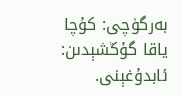بەرگۈچى: كۇچا ياقا گۇڭشېدىن: ئابدۇغېنى.